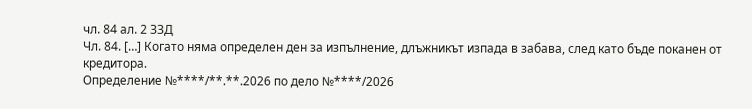чл. 84 ал. 2 ЗЗД
Чл. 84. […] Когато няма определен ден за изпълнение, длъжникът изпада в забава, след като бъде поканен от кредитора.
Определение №****/**.**.2026 по дело №****/2026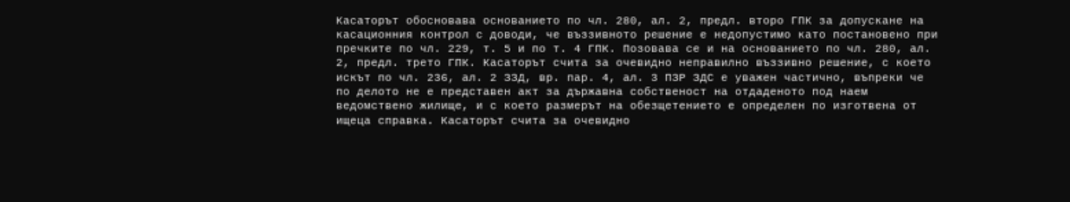Касаторът обосновава основанието по чл. 280, ал. 2, предл. второ ГПК за допускане на касационния контрол с доводи, че въззивното решение е недопустимо като постановено при пречките по чл. 229, т. 5 и по т. 4 ГПК. Позовава се и на основанието по чл. 280, ал. 2, предл. трето ГПК. Касаторът счита за очевидно неправилно въззивно решение, с което искът по чл. 236, ал. 2 ЗЗД, вр. пар. 4, ал. 3 ПЗР ЗДС е уважен частично, въпреки че по делото не е представен акт за държавна собственост на отдаденото под наем ведомствено жилище, и с което размерът на обезщетението е определен по изготвена от ищеца справка. Касаторът счита за очевидно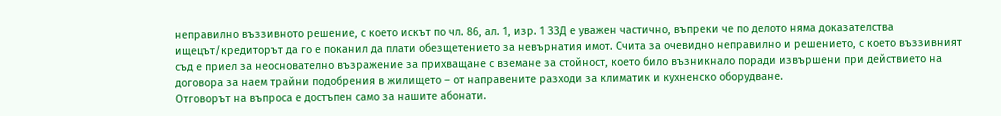неправилно въззивното решение, с което искът по чл. 86, ал. 1, изр. 1 ЗЗД е уважен частично, въпреки че по делото няма доказателства ищецът/кредиторът да го е поканил да плати обезщетението за невърнатия имот. Счита за очевидно неправилно и решението, с което въззивният съд е приел за неоснователно възражение за прихващане с вземане за стойност, което било възникнало поради извършени при действието на договора за наем трайни подобрения в жилището – от направените разходи за климатик и кухненско оборудване.
Отговорът на въпроса е достъпен само за нашите абонати.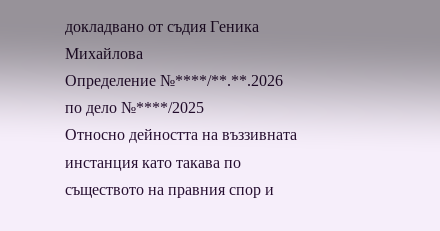докладвано от съдия Геника Михайлова
Определение №****/**.**.2026 по дело №****/2025
Относно дейността на въззивната инстанция като такава по съществото на правния спор и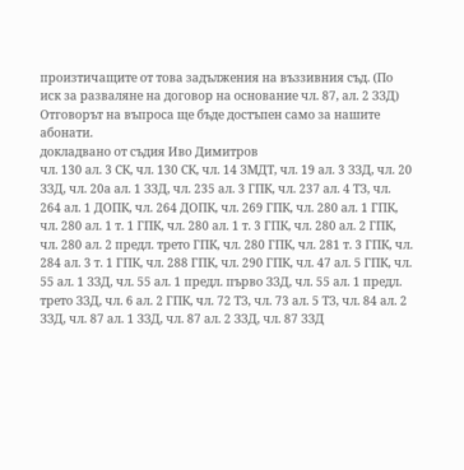произтичащите от това задължения на въззивния съд. (По иск за разваляне на договор на основание чл. 87, ал. 2 ЗЗД)
Отговорът на въпроса ще бъде достъпен само за нашите абонати.
докладвано от съдия Иво Димитров
чл. 130 ал. 3 СК, чл. 130 СК, чл. 14 ЗМДТ, чл. 19 ал. 3 ЗЗД, чл. 20 ЗЗД, чл. 20а ал. 1 ЗЗД, чл. 235 ал. 3 ГПК, чл. 237 ал. 4 ТЗ, чл. 264 ал. 1 ДОПК, чл. 264 ДОПК, чл. 269 ГПК, чл. 280 ал. 1 ГПК, чл. 280 ал. 1 т. 1 ГПК, чл. 280 ал. 1 т. 3 ГПК, чл. 280 ал. 2 ГПК, чл. 280 ал. 2 предл. трето ГПК, чл. 280 ГПК, чл. 281 т. 3 ГПК, чл. 284 ал. 3 т. 1 ГПК, чл. 288 ГПК, чл. 290 ГПК, чл. 47 ал. 5 ГПК, чл. 55 ал. 1 ЗЗД, чл. 55 ал. 1 предл. първо ЗЗД, чл. 55 ал. 1 предл. трето ЗЗД, чл. 6 ал. 2 ГПК, чл. 72 ТЗ, чл. 73 ал. 5 ТЗ, чл. 84 ал. 2 ЗЗД, чл. 87 ал. 1 ЗЗД, чл. 87 ал. 2 ЗЗД, чл. 87 ЗЗД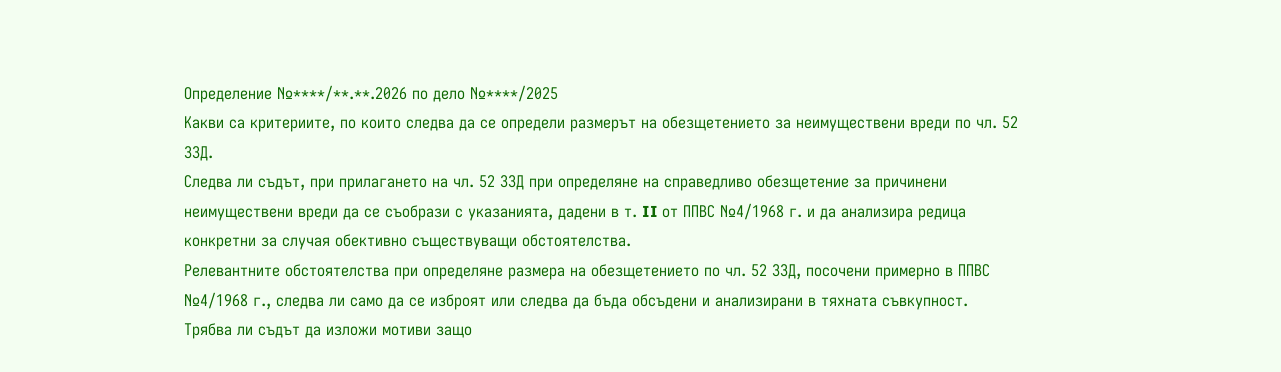Определение №****/**.**.2026 по дело №****/2025
Какви са критериите, по които следва да се определи размерът на обезщетението за неимуществени вреди по чл. 52 ЗЗД.
Следва ли съдът, при прилагането на чл. 52 ЗЗД при определяне на справедливо обезщетение за причинени неимуществени вреди да се съобрази с указанията, дадени в т. II от ППВС №4/1968 г. и да анализира редица конкретни за случая обективно съществуващи обстоятелства.
Релевантните обстоятелства при определяне размера на обезщетението по чл. 52 ЗЗД, посочени примерно в ППВС №4/1968 г., следва ли само да се изброят или следва да бъда обсъдени и анализирани в тяхната съвкупност.
Трябва ли съдът да изложи мотиви защо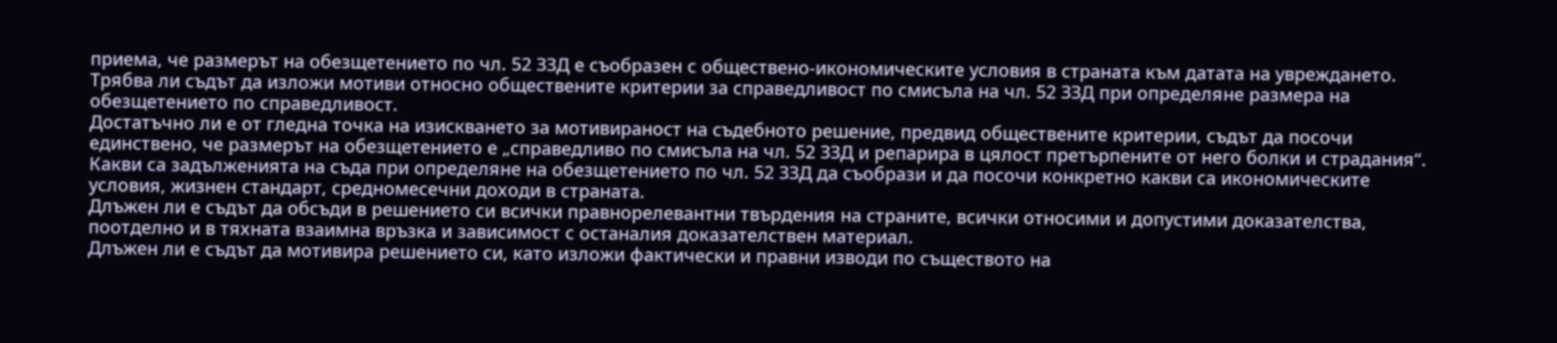приема, че размерът на обезщетението по чл. 52 ЗЗД е съобразен с обществено-икономическите условия в страната към датата на увреждането.
Трябва ли съдът да изложи мотиви относно обществените критерии за справедливост по смисъла на чл. 52 ЗЗД при определяне размера на обезщетението по справедливост.
Достатъчно ли е от гледна точка на изискването за мотивираност на съдебното решение, предвид обществените критерии, съдът да посочи единствено, че размерът на обезщетението е „справедливо по смисъла на чл. 52 ЗЗД и репарира в цялост претърпените от него болки и страдания“.
Какви са задълженията на съда при определяне на обезщетението по чл. 52 ЗЗД да съобрази и да посочи конкретно какви са икономическите условия, жизнен стандарт, средномесечни доходи в страната.
Длъжен ли е съдът да обсъди в решението си всички правнорелевантни твърдения на страните, всички относими и допустими доказателства, поотделно и в тяхната взаимна връзка и зависимост с останалия доказателствен материал.
Длъжен ли е съдът да мотивира решението си, като изложи фактически и правни изводи по съществото на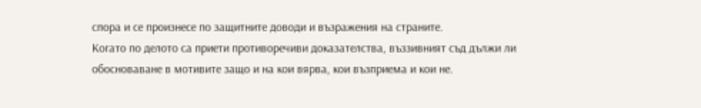спора и се произнесе по защитните доводи и възражения на страните.
Когато по делото са приети противоречиви доказателства, въззивният съд дължи ли обосноваване в мотивите защо и на кои вярва, кои възприема и кои не.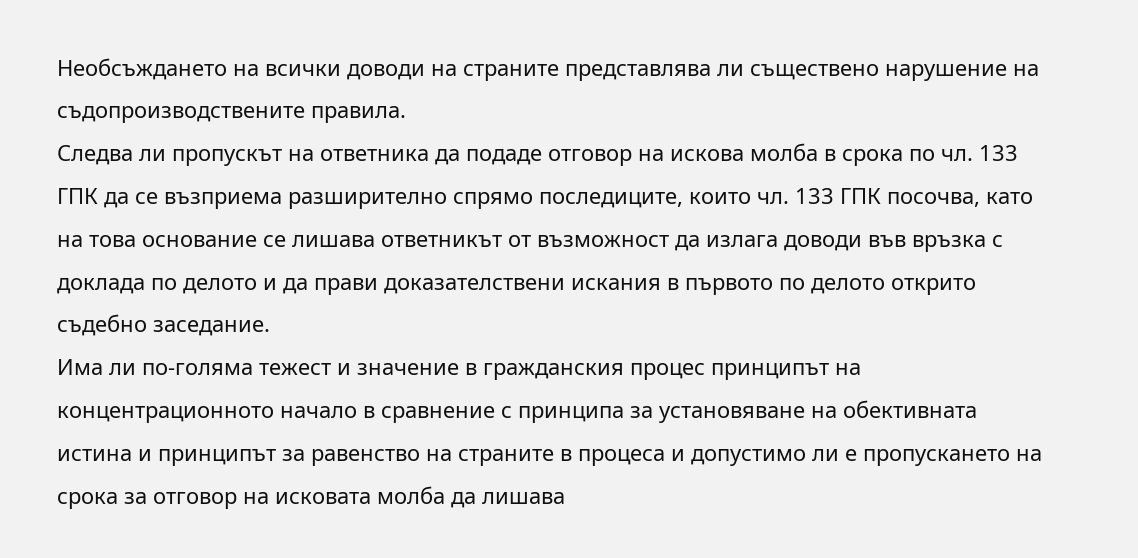Необсъждането на всички доводи на страните представлява ли съществено нарушение на съдопроизводствените правила.
Следва ли пропускът на ответника да подаде отговор на искова молба в срока по чл. 133 ГПК да се възприема разширително спрямо последиците, които чл. 133 ГПК посочва, като на това основание се лишава ответникът от възможност да излага доводи във връзка с доклада по делото и да прави доказателствени искания в първото по делото открито съдебно заседание.
Има ли по-голяма тежест и значение в гражданския процес принципът на концентрационното начало в сравнение с принципа за установяване на обективната истина и принципът за равенство на страните в процеса и допустимо ли е пропускането на срока за отговор на исковата молба да лишава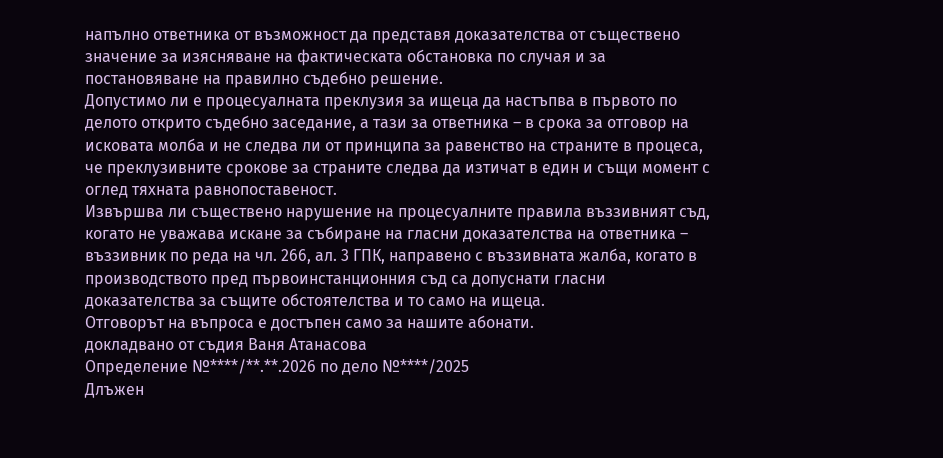напълно ответника от възможност да представя доказателства от съществено значение за изясняване на фактическата обстановка по случая и за постановяване на правилно съдебно решение.
Допустимо ли е процесуалната преклузия за ищеца да настъпва в първото по делото открито съдебно заседание, а тази за ответника – в срока за отговор на исковата молба и не следва ли от принципа за равенство на страните в процеса, че преклузивните срокове за страните следва да изтичат в един и същи момент с оглед тяхната равнопоставеност.
Извършва ли съществено нарушение на процесуалните правила въззивният съд, когато не уважава искане за събиране на гласни доказателства на ответника – въззивник по реда на чл. 266, ал. 3 ГПК, направено с въззивната жалба, когато в производството пред първоинстанционния съд са допуснати гласни доказателства за същите обстоятелства и то само на ищеца.
Отговорът на въпроса е достъпен само за нашите абонати.
докладвано от съдия Ваня Атанасова
Определение №****/**.**.2026 по дело №****/2025
Длъжен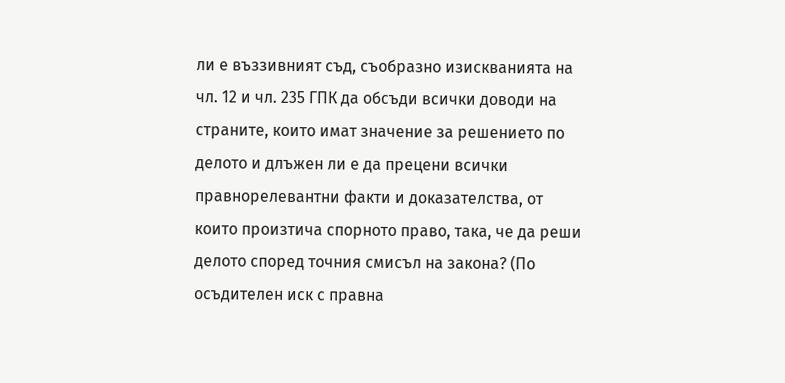ли е въззивният съд, съобразно изискванията на чл. 12 и чл. 235 ГПК да обсъди всички доводи на страните, които имат значение за решението по делото и длъжен ли е да прецени всички правнорелевантни факти и доказателства, от които произтича спорното право, така, че да реши делото според точния смисъл на закона? (По осъдителен иск с правна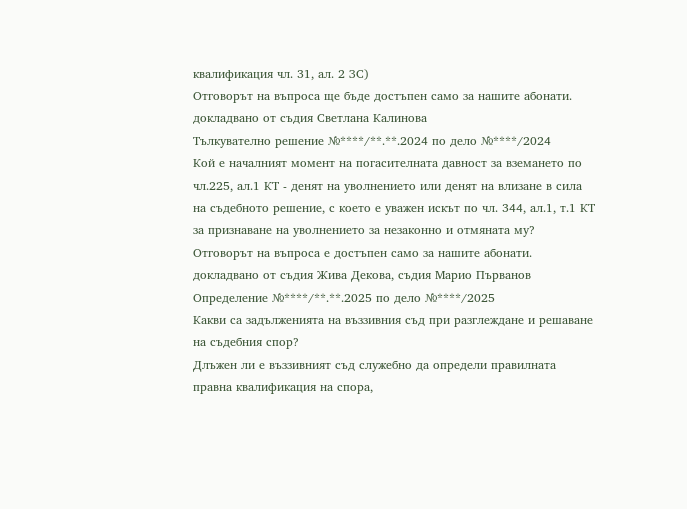квалификация чл. 31, ал. 2 ЗС)
Отговорът на въпроса ще бъде достъпен само за нашите абонати.
докладвано от съдия Светлана Калинова
Тълкувателно решение №****/**.**.2024 по дело №****/2024
Кой е началният момент на погасителната давност за вземането по чл.225, ал.1 КТ - денят на уволнението или денят на влизане в сила на съдебното решение, с което е уважен искът по чл. 344, ал.1, т.1 КТ за признаване на уволнението за незаконно и отмяната му?
Отговорът на въпроса е достъпен само за нашите абонати.
докладвано от съдия Жива Декова, съдия Марио Първанов
Определение №****/**.**.2025 по дело №****/2025
Какви са задълженията на въззивния съд при разглеждане и решаване на съдебния спор?
Длъжен ли е въззивният съд служебно да определи правилната правна квалификация на спора,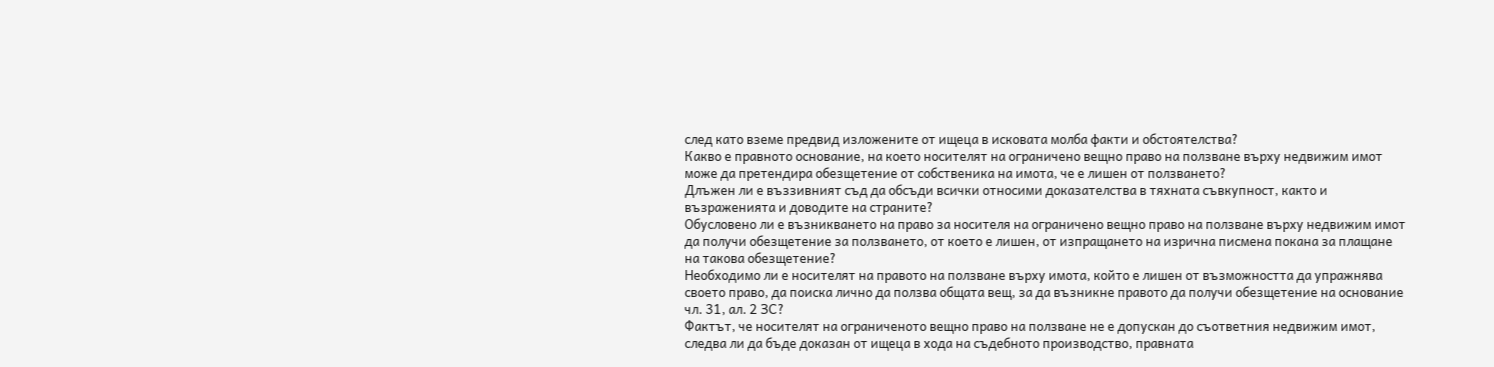след като вземе предвид изложените от ищеца в исковата молба факти и обстоятелства?
Какво е правното основание, на което носителят на ограничено вещно право на ползване върху недвижим имот може да претендира обезщетение от собственика на имота, че е лишен от ползването?
Длъжен ли е въззивният съд да обсъди всички относими доказателства в тяхната съвкупност, както и възраженията и доводите на страните?
Обусловено ли е възникването на право за носителя на ограничено вещно право на ползване върху недвижим имот да получи обезщетение за ползването, от което е лишен, от изпращането на изрична писмена покана за плащане на такова обезщетение?
Необходимо ли е носителят на правото на ползване върху имота, който е лишен от възможността да упражнява своето право, да поиска лично да ползва общата вещ, за да възникне правото да получи обезщетение на основание чл. 31, ал. 2 ЗС?
Фактът, че носителят на ограниченото вещно право на ползване не е допускан до съответния недвижим имот, следва ли да бъде доказан от ищеца в хода на съдебното производство, правната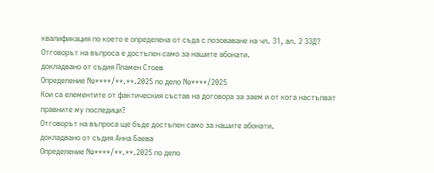квалификация по което е определена от съда с позоваване на чл. 31, ал. 2 ЗЗД?
Отговорът на въпроса е достъпен само за нашите абонати.
докладвано от съдия Пламен Стоев
Определение №****/**.**.2025 по дело №****/2025
Кои са елементите от фактическия състав на договора за заем и от кога настъпват правните му последици?
Отговорът на въпроса ще бъде достъпен само за нашите абонати.
докладвано от съдия Анна Баева
Определение №****/**.**.2025 по дело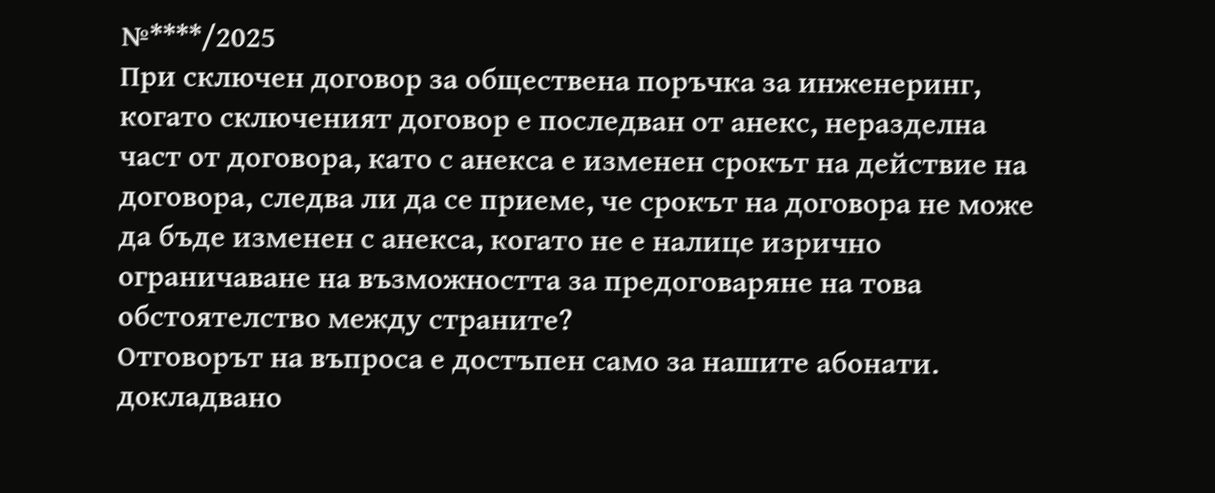№****/2025
При сключен договор за обществена поръчка за инженеринг, когато сключеният договор е последван от анекс, неразделна част от договора, като с анекса е изменен срокът на действие на договора, следва ли да се приеме, че срокът на договора не може да бъде изменен с анекса, когато не е налице изрично ограничаване на възможността за предоговаряне на това обстоятелство между страните?
Отговорът на въпроса е достъпен само за нашите абонати.
докладвано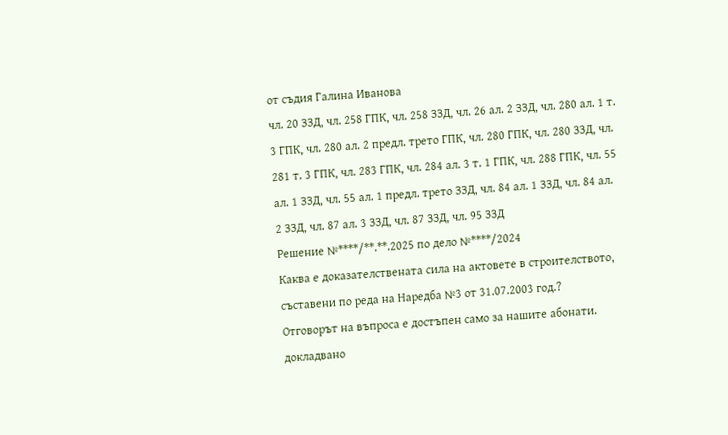от съдия Галина Иванова
чл. 20 ЗЗД, чл. 258 ГПК, чл. 258 ЗЗД, чл. 26 ал. 2 ЗЗД, чл. 280 ал. 1 т. 3 ГПК, чл. 280 ал. 2 предл. трето ГПК, чл. 280 ГПК, чл. 280 ЗЗД, чл. 281 т. 3 ГПК, чл. 283 ГПК, чл. 284 ал. 3 т. 1 ГПК, чл. 288 ГПК, чл. 55 ал. 1 ЗЗД, чл. 55 ал. 1 предл. трето ЗЗД, чл. 84 ал. 1 ЗЗД, чл. 84 ал. 2 ЗЗД, чл. 87 ал. 3 ЗЗД, чл. 87 ЗЗД, чл. 95 ЗЗД
Решение №****/**.**.2025 по дело №****/2024
Каква е доказателствената сила на актовете в строителството, съставени по реда на Наредба №3 от 31.07.2003 год.?
Отговорът на въпроса е достъпен само за нашите абонати.
докладвано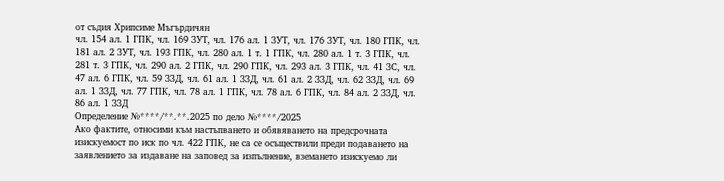от съдия Хрипсиме Мъгърдичян
чл. 154 ал. 1 ГПК, чл. 169 ЗУТ, чл. 176 ал. 1 ЗУТ, чл. 176 ЗУТ, чл. 180 ГПК, чл. 181 ал. 2 ЗУТ, чл. 193 ГПК, чл. 280 ал. 1 т. 1 ГПК, чл. 280 ал. 1 т. 3 ГПК, чл. 281 т. 3 ГПК, чл. 290 ал. 2 ГПК, чл. 290 ГПК, чл. 293 ал. 3 ГПК, чл. 41 ЗС, чл. 47 ал. 6 ГПК, чл. 59 ЗЗД, чл. 61 ал. 1 ЗЗД, чл. 61 ал. 2 ЗЗД, чл. 62 ЗЗД, чл. 69 ал. 1 ЗЗД, чл. 77 ГПК, чл. 78 ал. 1 ГПК, чл. 78 ал. 6 ГПК, чл. 84 ал. 2 ЗЗД, чл. 86 ал. 1 ЗЗД
Определение №****/**.**.2025 по дело №****/2025
Ако фактите, относими към настъпването и обявяването на предсрочната изискуемост по иск по чл. 422 ГПК, не са се осъществили преди подаването на заявлението за издаване на заповед за изпълнение, вземането изискуемо ли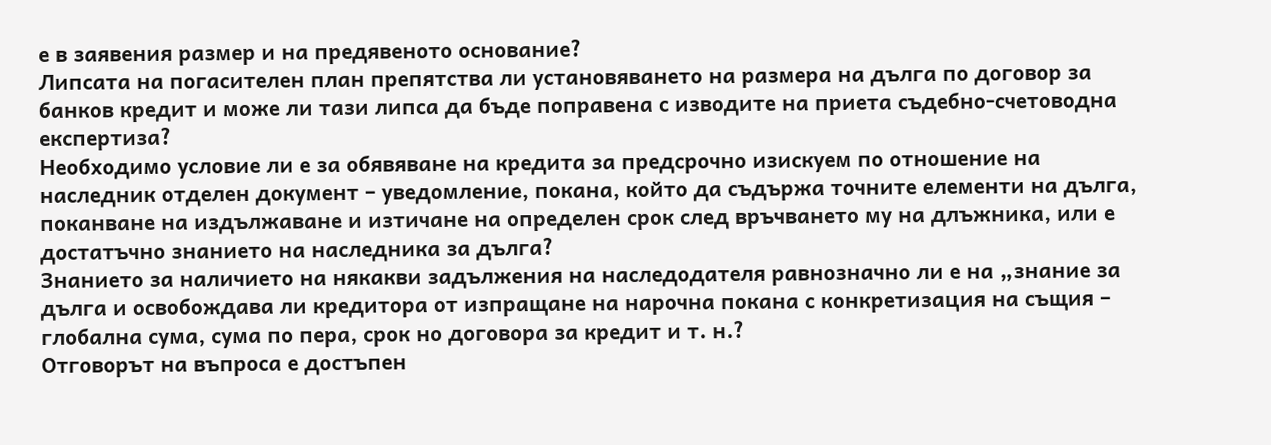е в заявения размер и на предявеното основание?
Липсата на погасителен план препятства ли установяването на размера на дълга по договор за банков кредит и може ли тази липса да бъде поправена с изводите на приета съдебно-счетоводна експертиза?
Необходимо условие ли е за обявяване на кредита за предсрочно изискуем по отношение на наследник отделен документ – уведомление, покана, който да съдържа точните елементи на дълга, поканване на издължаване и изтичане на определен срок след връчването му на длъжника, или е достатъчно знанието на наследника за дълга?
Знанието за наличието на някакви задължения на наследодателя равнозначно ли е на „знание за дълга и освобождава ли кредитора от изпращане на нарочна покана с конкретизация на същия – глобална сума, сума по пера, срок но договора за кредит и т. н.?
Отговорът на въпроса е достъпен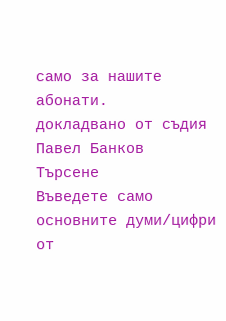само за нашите абонати.
докладвано от съдия Павел Банков
Търсене
Въведете само основните думи/цифри от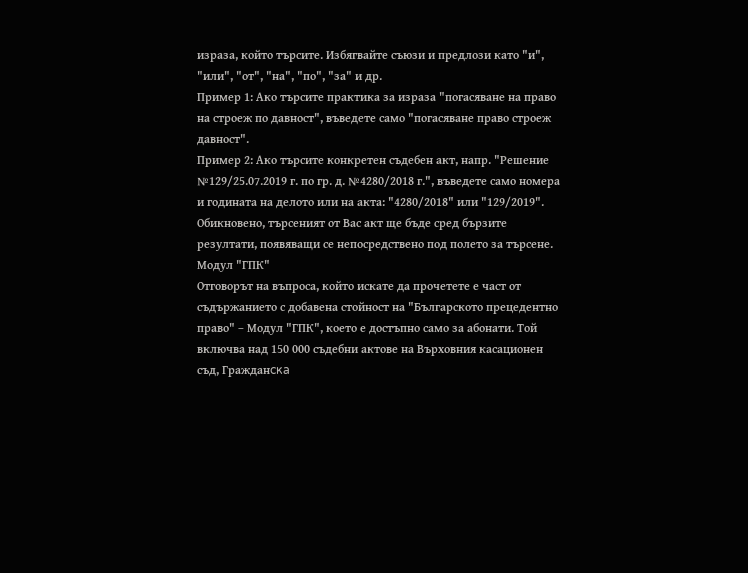израза, който търсите. Избягвайте съюзи и предлози като "и", "или", "от", "на", "по", "за" и др.
Пример 1: Ако търсите практика за израза "погасяване на право на строеж по давност", въведете само "погасяване право строеж давност".
Пример 2: Ако търсите конкретен съдебен акт, напр. "Решение №129/25.07.2019 г. по гр. д. №4280/2018 г.", въведете само номера и годината на делото или на акта: "4280/2018" или "129/2019".
Обикновено, търсеният от Вас акт ще бъде сред бързите резултати, появяващи се непосредствено под полето за търсене.
Модул "ГПК"
Отговорът на въпроса, който искате да прочетете е част от съдържанието с добавена стойност на "Българското прецедентно право" – Модул "ГПК", което е достъпно само за абонати. Той включва над 150 000 съдебни актове на Върховния касационен съд, Гpaждaнcĸa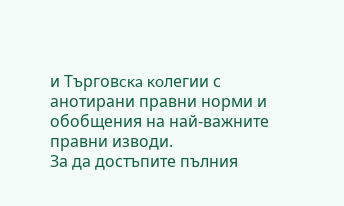и Tъpгoвcĸa ĸoлeгии с анотирани правни норми и обобщения на най-важните правни изводи.
За да достъпите пълния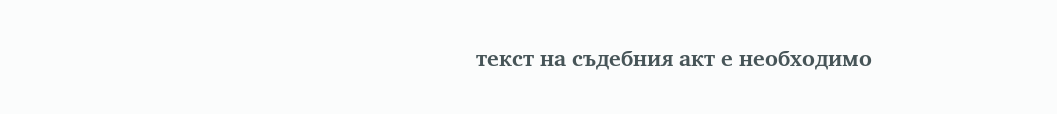текст на съдебния акт е необходимо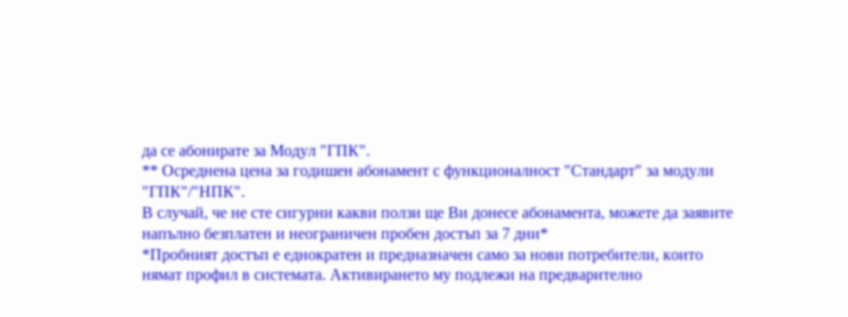да се абонирате за Модул "ГПК".
** Осреднена цена за годишен абонамент с функционалност "Стандарт" за модули "ГПК"/"НПК".
В случай, че не сте сигурни какви ползи ще Ви донесе абонамента, можете да заявите напълно безплатен и неограничен пробен достъп за 7 дни*
*Пробният достъп е еднократен и предназначен само за нови потребители, които нямат профил в системата. Активирането му подлежи на предварително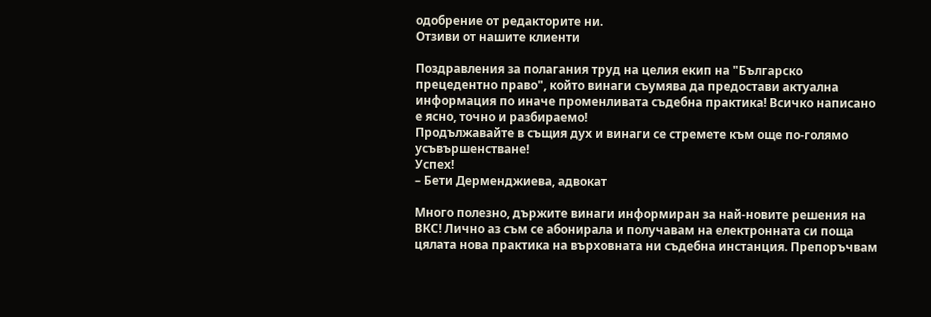одобрение от редакторите ни.
Отзиви от нашите клиенти

Поздравления за полагания труд на целия екип на "Българско прецедентно право", който винаги съумява да предостави актуална информация по иначе променливата съдебна практика! Всичко написано е ясно, точно и разбираемо!
Продължавайте в същия дух и винаги се стремете към още по-голямо усъвършенстване!
Успех!
– Бети Дерменджиева, адвокат

Много полезно, държите винаги информиран за най-новите решения на ВКС! Лично аз съм се абонирала и получавам на електронната си поща цялата нова практика на върховната ни съдебна инстанция. Препоръчвам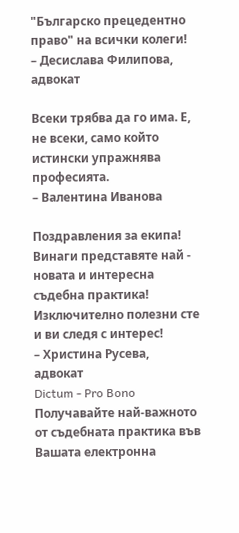"Българско прецедентно право" на всички колеги!
– Десислава Филипова, адвокат

Всеки трябва да го има. Е, не всеки, само който истински упражнява професията.
– Валентина Иванова

Поздравления за екипа! Винаги представяте най - новата и интересна съдебна практика! Изключително полезни сте и ви следя с интерес!
– Христина Русева, адвокат
Dictum - Pro Bono
Получавайте най-важното от съдебната практика във Вашата електронна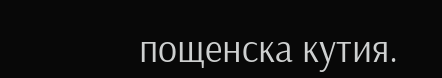пощенска кутия.